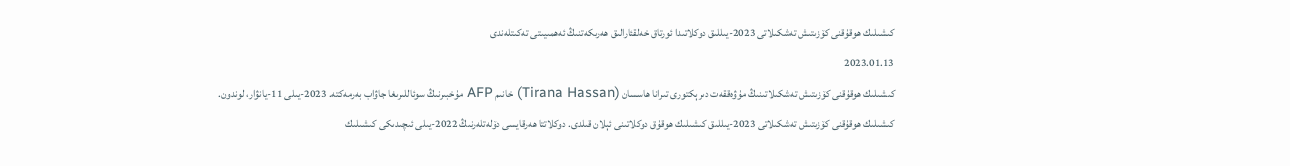كىشىلىك ھوقۇقنى كۆزىتىش تەشكىلاتى 2023-يىللىق دوكلاتىدا ئورتاق خەلقئارالىق ھەرىكەتنىڭ ئەھمىيىتى تەكىتلەندى
2023.01.13
كىشىلىك ھوقۇقنى كۆزىتىش تەشكىلاتىنىڭ مۇۋەققەت دىرېكتورى تىرانا ھاسسان (Tirana Hassan) خانىم AFP مۇخبىرنىڭ سوئاللىرىغا جاۋاب بەرمەكتە. 2023-يىلى 11-يانۋار، لوندون.
كىشىلىك ھوقۇقنى كۆزىتىش تەشكىلاتى 2023-يىللىق كىشىلىك ھوقۇق دوكلاتىنى ئېلان قىلدى. دوكلاتتا ھەرقايسى دۆلەتلەرنىڭ 2022-يىلى ئىچىدىكى كىشىلىك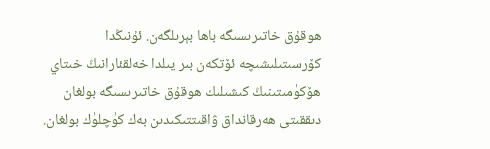ھوقۇق خاتىرىسىگە باھا بېرىلگەن. ئۇنىڭدا كۆرسىتىلىشىچە ئۆتكەن بىر يىلدا خەلقئارانىڭ خىتاي ھۆكۈمىتىنىڭ كىشىلىك ھوقۇق خاتىرىسىگە بولغان دىققىتى ھەرقانداق ۋاقىتتىكىدىن بەك كۈچلۈك بولغان.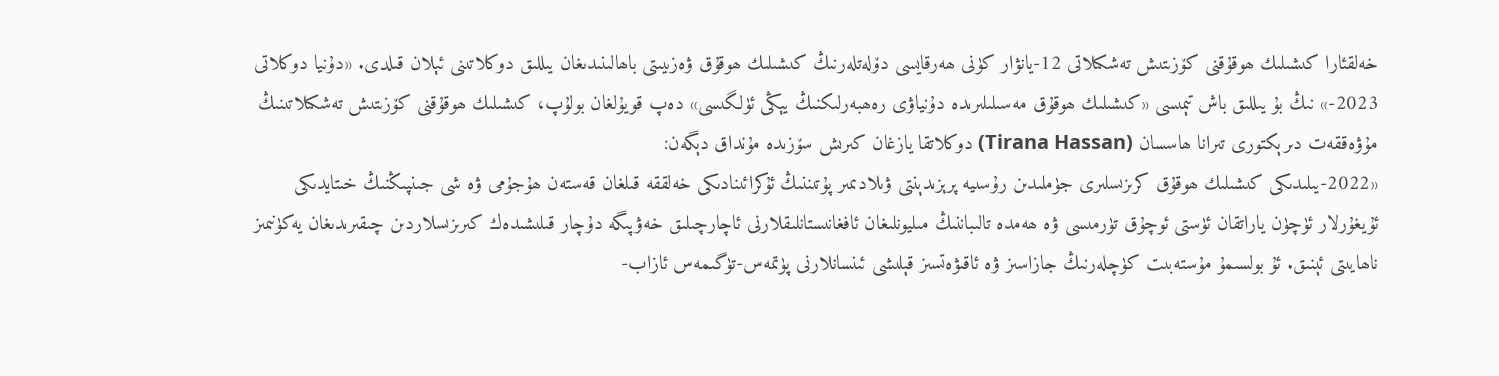خەلقئارا كىشىلىك ھوقۇقنى كۆزىتىش تەشكىلاتى 12-يانۋار كۈنى ھەرقايسى دۆلەتلەرنىڭ كىشىلىك ھوقۇق ۋەزىيىتى باھالىنىدىغان يىللىق دوكلاتىنى ئېلان قىلدى. «دۇنيا دوكلاتى 2023-» نىڭ بۇ يىللىق باش تېمىسى «كىشىلىك ھوقۇق مەسىلىلىرىدە دۇنياۋى رەھبەرلىكنىڭ يېڭى ئۈلگىسى» دەپ قويۇلغان بولۇپ، كىشىلىك ھوقۇقنى كۆزىتىش تەشكىلاتىنىڭ مۇۋەققەت دىرېكتورى تىرانا ھاسسان (Tirana Hassan) دوكلاتقا يازغان كىرىش سۆزىدە مۇنداق دېگەن:
«2022-يىلىدىكى كىشىلىك ھوقۇق كرىزىسلىرى جۈملىدىن رۇسىيە پرېزىدېنتى ۋىلادىمىر پۇتىننىڭ ئۇكرائىنادىكى خەلققە قىلغان قەستەن ھۇجۇمى ۋە شى جىنپىڭنىڭ خىتايدىكى ئۇيغۇرلار ئۈچۈن ياراتقان ئۈستى ئوچۇق تۈرمىسى ۋە ھەمدە تالىباننىڭ مىليونلىغان ئافغانىستانلىقلارنى ئاچارچىلىق خەۋپىگە دۇچار قىلىشىدەك كىرىزىسلاردىن چىقىرىدىغان يەكۈنىمىز ناھايىتى ئېنىق. ئۇ بولسىمۇ مۇستەبىت كۈچلەرنىڭ جازاسىز ۋە ئاقىۋەتسىز قېلىشى ئىنسانلارنى پۈتمەس-تۈگىمەس ئازاب-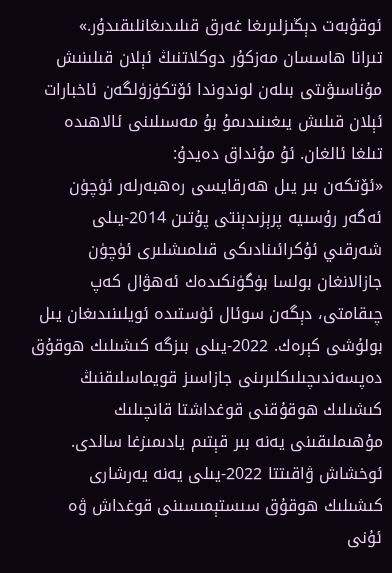ئوقۇبەت دېڭىزلىرىغا غەرق قىلىدىغانلىقىدۇر.»
تىرانا ھاسسان مەزكۇر دوكلاتنىڭ ئېلان قىلىنىش مۇناسىۋىتى بىلەن لوندوندا ئۆتكۈزۈلگەن ئاخبارات ئېلان قىلىش يىغىنىدىمۇ بۇ مەسىلىنى ئالاھىدە تىلغا ئالغان. ئۇ مۇنداق دەيدۇ:
«ئۆتكەن بىر يىل ھەرقايسى رەھبەرلەر ئۈچۈن ئەگەر رۇسىيە پرېزىدېنتى پۇتىن 2014-يىلى شەرقىي ئۇكرائىنادىكى قىلمىشلىرى ئۈچۈن جازالانغان بولسا بۈگۈنكىدەك ئەھۋال كەپ چىقامتى، دېگەن سوئال ئۈستىدە ئويلىنىدىغان يىل بولۇشى كېرەك. 2022-يىلى بىزگە كىشىلىك ھوقۇق دەپسەندىچىلىكلىرىنى جازاسىز قويماسلىقنىڭ كىشىلىك ھوقۇقنى قوغداشتا قانچىلىك مۇھىملىقىنى يەنە بىر قېتىم يادىمىزغا سالدى.
ئوخشاش ۋاقىتتا 2022-يىلى يەنە يەرشارى كىشىلىك ھوقۇق سىستېمىسىنى قوغداش ۋە ئۇنى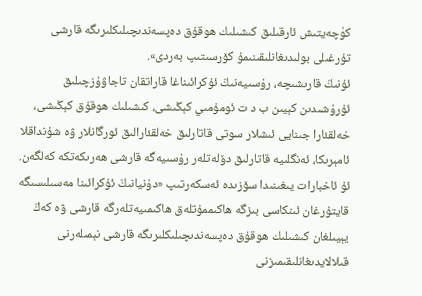كۈچەيتىش ئارقىلىق كىشىلىك ھوقۇق دەپسەندىچىلىكلىرىگە قارشى تۇرغىلى بولىدىغانلىقىنىمۇ كۆرسىتىپ بەردى».
ئۇنىڭ قارىشىچە، رۇسىيەنىڭ ئۇكرائىناغا قاراتقان تاجاۋۇزچىلىق ئۇرۇشىدىن كېيىن ب د ت ئومۇمىي كېڭىشى، كىشىلىك ھوقۇق كېڭىشى، خەلقئارا جىنايى ئىشلار سوتى قاتارلىق خەلقئارالىق ئورگانلار ۋە شۇنداقلا ئامېرىكا، ئەنگلىيە قاتارلىق دۆلەتلەر رۇسىيەگە قارشى ھەرىكەتكە كەلگەن. ئۇ ئاخبارات يىغىنىدا سۆزىدە ئەسكەرتىپ «دۇنيانىڭ ئۇكرائىنا مەسىلىسىگە قايتۇرغان ئىنكاسى بىزگە ھاكىممۇتلەق ھاكىمىيەتلەرگە قارشى ۋە كەڭ يېيىلغان كىشىلىك ھوقۇق دەپسەندىچىلىكلىرىگە قارشى نېمىلەرنى قىلالايدىغانلىقىمىزنى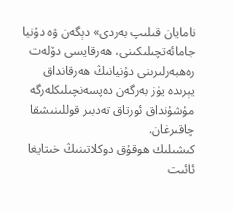نامايان قىلىپ بەردى» دېگەن ۋە دۇنيا جامائەتچىلىكىنى، ھەرقايسى دۆلەت رەھبەرلىرىنى دۇنيانىڭ ھەرقانداق يېرىدە يۈز بەرگەن دەپسەنچىلىكلەرگە مۇشۇنداق ئورتاق تەدبىر قوللىنىشقا چاقىرغان.
كىشىلىك ھوقۇق دوكلاتىنىڭ خىتايغا ئائىت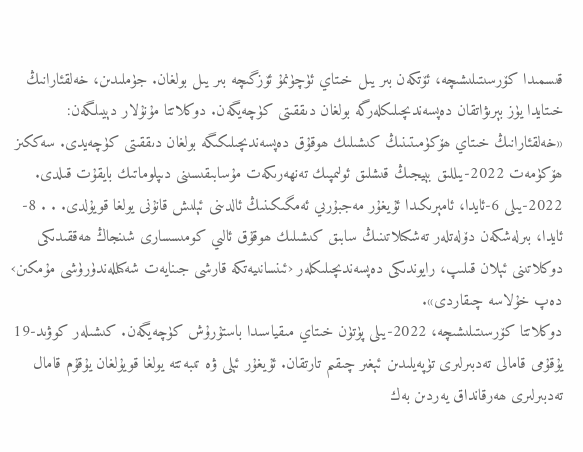قىسمىدا كۆرسىتىلىشىچە، ئۆتكەن بىر يىل خىتاي ئۈچۈنمۇ ئۆزگىچە بىر يىل بولغان. جۈملىدىن، خەلقئارانىڭ خىتايدا يۈز بېرىۋاتقان دەپسەندىچىلىكلەرگە بولغان دىققىتى كۈچەيگەن. دوكلاتتا مۇنۇلار دېيىلگەن:
«خەلقئارانىڭ خىتاي ھۆكۈمىتىنىڭ كىشىلىك ھوقۇق دەپسەندىچىلىكىگە بولغان دىققىتى كۈچەيدى. سەككىز ھۆكۈمەت 2022-يىللىق بېيجىڭ قىشلىق ئولىمپىك تەنھەرىكەت مۇسابىقىسىنى دىپلوماتىك بايقۇت قىلدى. 2022-يىلى 6-ئايدا، ئامېرىكىدا ئۇيغۇر مەجبۇرىي ئەمگىكىنىڭ ئالدىنى ئېلىش قانۇنى يولغا قويۇلدى. . . 8-ئايدا، بىرلەشكەن دۆلەتلەر تەشكىلاتىنىڭ سابىق كىشىلىك ھوقۇق ئالىي كومىسسارى شىنجاڭ ھەققىدىكى دوكلاتىنى ئېلان قىلىپ، رايوندىكى دەپسەندىچىلىكلەر ‹ئىنسانىيەتكە قارشى جىنايەت شەكىللەندۈرۈشى مۇمكىن› دەپ خۇلاسە چىقاردى».
دوكلاتتا كۆرسىتىلىشىچە، 2022-يىلى پۈتۈن خىتاي مىقياسىدا باستۇرۇش كۈچەيگەن. كىشىلەر كوۋىد-19 يۇقۇمى قامالى تەدبىرلىرى تۈپەيلىدىن ئېغىر چىقىم تارتقان. ئۇيغۇر ئېلى ۋە تىبەتتە يولغا قويۇلغان يۇقۇم قامال تەدبىرلىرى ھەرقانداق يەردىن بەك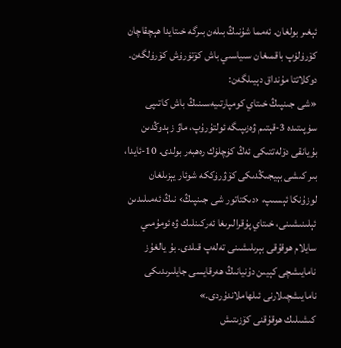ئېغىر بولغان. ئەمما شۇنىڭ بىلەن بىرگە خىتايدا ھېچقاچان كۆرۈلۈپ باقمىغان سىياسىي باش كۆتۈرۈش كۆرۈلگەن. دوكلاتتا مۇنداق دېيىلگەن:
«شى جىنپىڭ خىتاي كومپارتىيەسىنىڭ باش كاتىپى سۈپىتىدە 3-قېتىم ۋەزىپىگە ئولتۇرۇپ، ماۋ زېدوڭدىن بۇيانقى دۆلەتتىكى ئەڭ كۈچلۈك رەھبەر بولدى. 10-ئايدا، بىر كىشى بېيجىڭدىكى كۆۋرۈككە شوئار يېزىلغان لوزۇنكا ئېسىپ، ‹دىكتاتور شى جىنپىڭ› نىڭ ئەمىلىدىن ئېلىنىشىنى، خىتاي پۇقرالىرىغا ئەركىنلىك ۋە ئومۇمىي سايلام ھوقۇقى بېرىلىشىنى تەلەپ قىلدى. بۇ يالغۇز نامايىشچى كېيىن دۇنيانىڭ ھەرقايسى جايلىرىدىكى نامايىشچىلارنى ئىلھاملاندۇردى.»
كىشىلىك ھوقۇقنى كۆزىتىش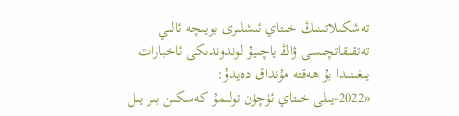تەشكىلاتىنىڭ خىتاي ئىشلىرى بويىچە ئالىي تەتقىقاتچىسى ۋاڭ ياچىيۇ لوندوندىكى ئاخبارات يىغىنىدا بۇ ھەقتە مۇنداق دەيدۇ:
«2022-يىلى خىتاي ئۈچۈن تولىمۇ كەسكىن بىر يىل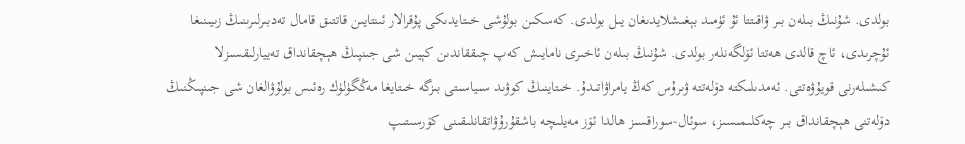بولدى. شۇنىڭ بىلەن بىر ۋاقىتتا ئۇ ئۈمىد بېغىشلايدىغان يىل بولدى. كەسكىن بولۇشى خىتايدىكى پۇقرالار ئىنتايىن قاتتىق قامال تەدبىرلىرىنىڭ زىيىنىغا ئۇچرىدى، ئاچ قالدى ھەتتا ئۆلگەنلەر بولدى. شۇنىڭ بىلەن ئاخىرى نامايىش كەپ چىققاندىن كېيىن شى جىنپىڭ ھېچقانداق تەييارلىقسىزلا كىشىلەرنى قويۇۋەتتى. ئەمدىلىكتە دۆلەتتە ۋىرۇس كەڭ يامراۋاتىدۇ. خىتاينىڭ كوۋىد سىياسىتى بىزگە خىتايغا مەڭگۈلۈك رەئىس بولۇۋالغان شى جىنپىڭنىڭ دۆلەتنى ھېچقانداق بىر چەكلىمىسىز، سوئال-سوراقسىز ھالدا ئۆز مەيلىچە باشقۇرۇۋاتقانلىقىنى كۆرسىتىپ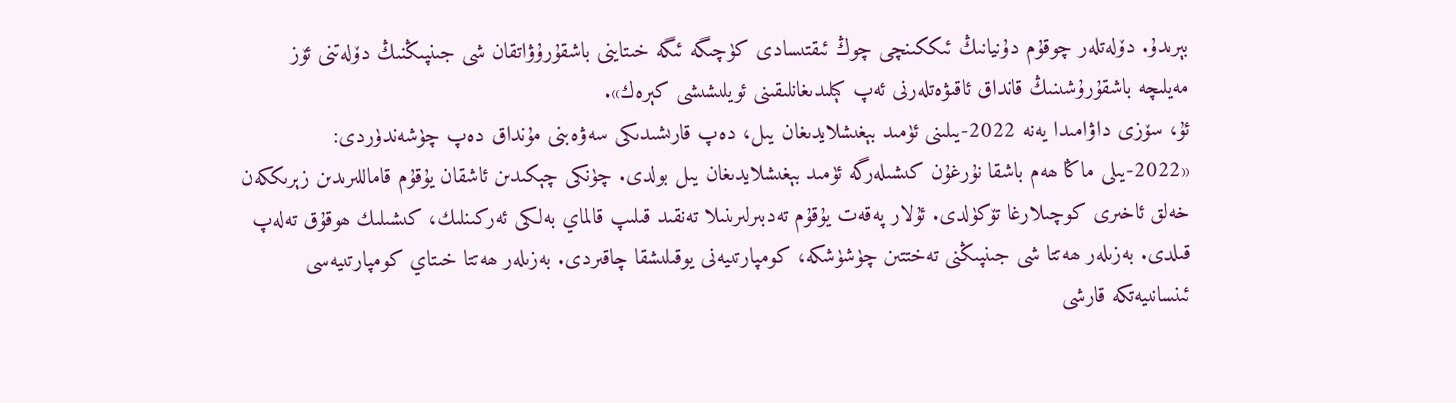بېرىدۇ. دۆلەتلەر چوقۇم دۇنيانىڭ ئىككىنچى چوڭ ئىقتىسادى كۈچىگە ئىگە خىتاينى باشقۇرۇۋاتقان شى جىنپىڭنىڭ دۆلەتنى ئۆز مەيلىچە باشقۇرۇشىنىڭ قانداق ئاقىۋەتلەرنى ئەپ كېلىدىغانلىقىنى ئويلىشىشى كېرەك».
ئۇ، سۆزى داۋامىدا يەنە 2022-يىلىنى ئۈمىد بېغىشلايدىغان يىل، دەپ قارىشىدىكى سەۋەبنى مۇنداق دەپ چۈشەندۈردى:
«2022-يىلى ماڭا ھەم باشقا نۇرغۇن كىشىلەرگە ئۈمىد بېغىشلايدىغان يىل بولدى. چۈنكى چېكىدىن ئاشقان يۇقۇم قاماللىرىدىن زېرىككەن خەلق ئاخىرى كوچىلارغا تۆكۈلدى. ئۇلار پەقەت يۇقۇم تەدبىرلىرىنىلا تەنقىد قىلىپ قالماي بەلكى ئەركىنلىك، كىشىلىك ھوقۇق تەلەپ قىلدى. بەزىلەر ھەتتا شى جىنپىڭنى تەختتىن چۈشۈشكە، كومپارتىيەنى يوقىلىشقا چاقىردى. بەزىلەر ھەتتا خىتاي كومپارتىيەسى ئىنسانىيەتكە قارشى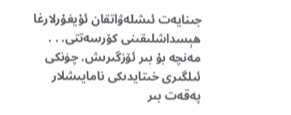جىنايەت ئىشلەۋاتقان ئۇيغۇرلارغا ھېسداشلىقىنى كۆرسەتتى. . . مەنچە بۇ بىر ئۆزگىرىش. چۈنكى ئىلگىرى خىتايدىكى نامايىشلار پەقەت بىر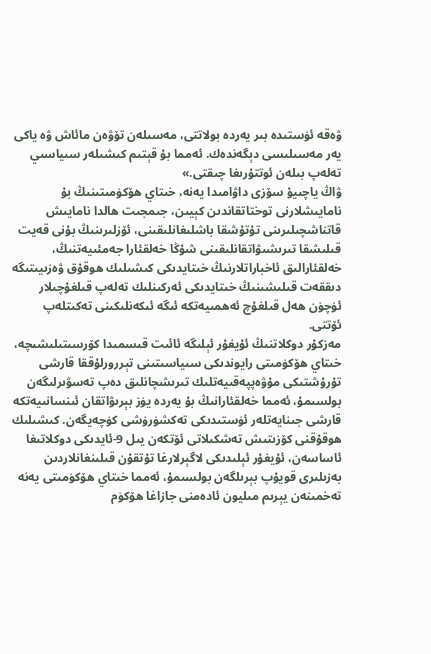ۋەقە ئۈستىدە بىر يەردە بولاتتى، مەسىلەن تۆۋەن مائاش ۋە ياكى يەر مەسىلىسى دېگەندەك. ئەمما بۇ قېتىم كىشىلەر سىياسىي تەلەپ بىلەن ئوتتۇرىغا چىقتى.»
ۋاڭ ياچىيۇ سۆزى داۋامىدا يەنە، خىتاي ھۆكۈمىتىنىڭ بۇ نامايىشلارنى توختاتقاندىن كېيىن، جىمجىت ھالدا نامايىش قاتناشچىلىرىنى تۇتۇشقا باشلىغانلىقىنى، ئۆزلىرىنىڭ بۇنى قەيت قىلىشقا تىرىشىۋاتقانلىقىنى شۇڭا خەلقئارا جەمئىيەتنىڭ، خەلقئارالىق ئاخباراتلارنىڭ خىتايدىكى كىشىلىك ھوقۇق ۋەزىيىتىگە دىققەت قىلىشىنىڭ خىتايدىكى ئەركىنلىك تەلەپ قىلغۇچىلار ئۈچۈن ھەل قىلغۇچ ئەھمىيەتكە ئىگە ئىكەنلىكىنى تەكىتلەپ ئۆتتى.
مەزكۇر دوكلاتنىڭ ئۇيغۇر ئېلىگە ئائىت قىسمىدا كۆرسىتىلىشىچە، خىتاي ھۆكۈمىتى رايوندىكى سىياسىتىنى تېررورلۇققا قارشى تۇرۇشتىكى مۇۋەپپەقىيەتلىك تىرىشچانلىق دەپ تەسۋىرلىگەن بولسىمۇ، ئەمما خەلقئارانىڭ بۇ يەردە يۈز بېرىۋاتقان ئىنسانىيەتكە قارشى جىنايەتلەر ئۈستىدىكى تەكشۈرۈشى كۈچەيگەن. كىشىلىك ھوقۇقنى كۆزىتىش تەشكىلاتى ئۆتكەن يىل 9-ئايدىكى دوكلاتىغا ئاساسەن، ئۇيغۇر ئېلىدىكى لاگېرلارغا تۇتقۇن قىلىنغانلاردىن بەزىلىرى قويۇپ بېرىلگەن بولسىمۇ، ئەمما خىتاي ھۆكۈمىتى يەنە تەخمىنەن يېرىم مىليون ئادەمنى جازاغا ھۆكۈم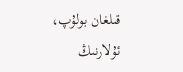قىلغان بولۇپ، ئۇلارنىڭ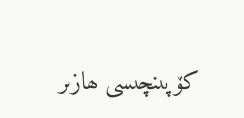كۆپىنچىسى ھازىر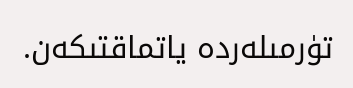تۈرمىلەردە ياتماقتىكەن.